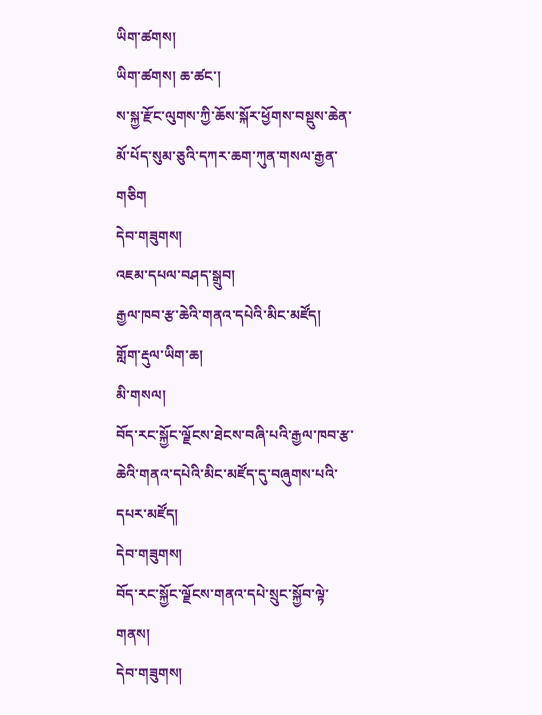ཡིག་ཚགས།
ཡིག་ཚགས། ཆ་ཚང་།
ས་སྐྱ་རྫོང་ལུགས་ཀྱི་ཆོས་སྐོར་ཕྱོགས་བསྡུས་ཆེན་མོ་པོད་སུམ་ཅུའི་དཀར་ཆག་ཀུན་གསལ་རྒྱན་གཅིག
དེབ་གཟུགས།
འཇམ་དཔལ་བཤད་སྒྲུབ།
རྒྱལ་ཁབ་རྩ་ཆེའི་གནའ་དཔེའི་མིང་མཛོད།
གློག་རྡུལ་ཡིག་ཆ།
མི་གསལ།
བོད་རང་སྐྱོང་ལྗོངས་ཐེངས་བཞི་པའི་རྒྱལ་ཁབ་རྩ་ཆེའི་གནའ་དཔེའི་མིང་མཛོད་དུ་བཞུགས་པའི་དཔར་མཛོད།
དེབ་གཟུགས།
བོད་རང་སྐྱོང་ལྗོངས་གནའ་དཔེ་སྲུང་སྐྱོབ་ལྟེ་གནས།
དེབ་གཟུགས།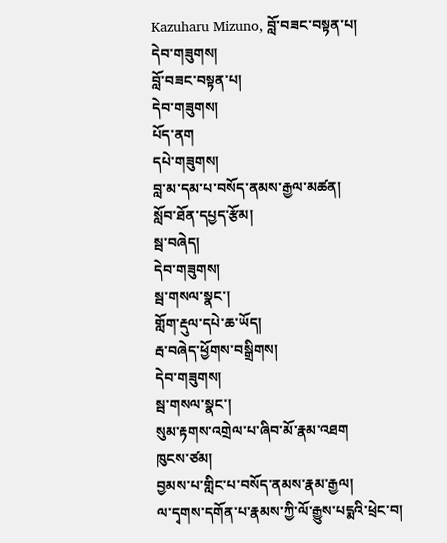Kazuharu Mizuno, བློ་བཟང་བསྟན་པ།
དེབ་གཟུགས།
བློ་བཟང་བསྟན་པ།
དེབ་གཟུགས།
པོད་ནག
དཔེ་གཟུགས།
བླ་མ་དམ་པ་བསོད་ནམས་རྒྱལ་མཚན།
སློབ་ཐོན་དཔྱད་རྩོམ།
སྦ་བཞེད།
དེབ་གཟུགས།
སྦ་གསལ་སྣང་།
གློག་རྡུལ་དཔེ་ཆ་ཡོད།
རྦ་བཞེད་ཕྱོགས་བསྒྲིགས།
དེབ་གཟུགས།
སྦ་གསལ་སྣང་།
སུམ་རྟགས་འགྲེལ་པ་ཞིབ་མོ་རྣམ་འཐག
ཁུངས་ཙམ།
བྱམས་པ་གླིང་པ་བསོད་ནམས་རྣམ་རྒྱལ།
ལ་དྭགས་དགོན་པ་རྣམས་ཀྱི་ལོ་རྒྱུས་པདྨའི་ཕྲེང་བ།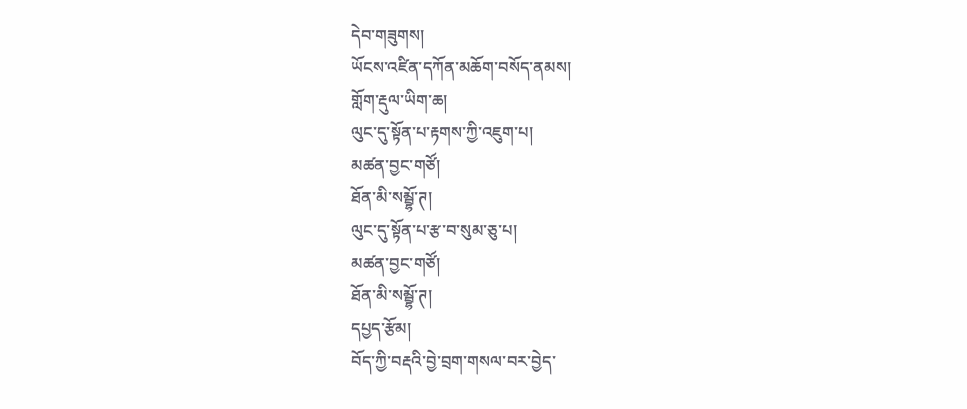དེབ་གཟུགས།
ཡོངས་འཛིན་དཀོན་མཆོག་བསོད་ནམས།
གློག་རྡུལ་ཡིག་ཆ།
ལུང་དུ་སྟོན་པ་རྟགས་ཀྱི་འཇུག་པ།
མཚན་བྱང་གཙོ།
ཐོན་མི་སམྦྷོ་ཊ།
ལུང་དུ་སྟོན་པ་རྩ་བ་སུམ་ཅུ་པ།
མཚན་བྱང་གཙོ།
ཐོན་མི་སམྦྷོ་ཊ།
དཔྱད་རྩོམ།
བོད་ཀྱི་བརྡའི་བྱེ་བྲག་གསལ་བར་བྱེད་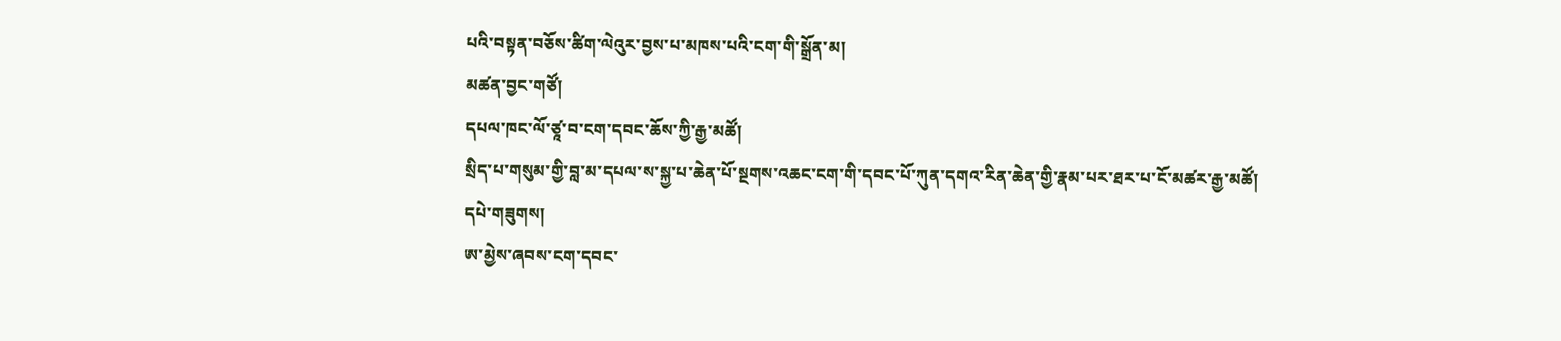པའི་བསྟན་བཅོས་ཚིག་ལེའུར་བྱས་པ་མཁས་པའི་ངག་གི་སྒྲོན་མ།
མཚན་བྱང་གཙོ།
དཔལ་ཁང་ལོ་ཙཱ་བ་ངག་དབང་ཆོས་ཀྱི་རྒྱ་མཚོ།
སྲིད་པ་གསུམ་གྱི་བླ་མ་དཔལ་ས་སྐྱ་པ་ཆེན་པོ་སྔགས་འཆང་ངག་གི་དབང་པོ་ཀུན་དགའ་རིན་ཆེན་གྱི་རྣམ་པར་ཐར་པ་ངོ་མཚར་རྒྱ་མཚོ།
དཔེ་གཟུགས།
ཨ་མྱེས་ཞབས་ངག་དབང་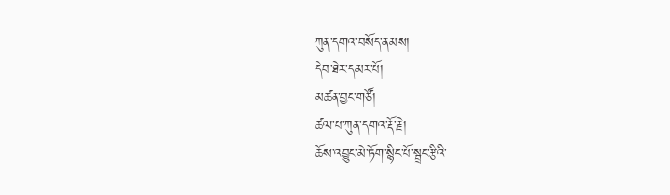ཀུན་དགའ་བསོད་ནམས།
དེབ་ཐེར་དམར་པོ།
མཚན་བྱང་གཙོ།
ཚལ་པ་ཀུན་དགའ་རྡོ་རྗེ།
ཆོས་འབྱུང་མེ་ཏོག་སྙིང་པོ་སྦྲང་རྩིའི་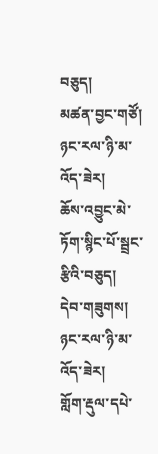བཅུད།
མཚན་བྱང་གཙོ།
ཉང་རལ་ཉི་མ་འོད་ཟེར།
ཆོས་འབྱུང་མེ་ཏོག་སྙིང་པོ་སྦྲང་རྩིའི་བཅུད།
དེབ་གཟུགས།
ཉང་རལ་ཉི་མ་འོད་ཟེར།
གློག་རྡུལ་དཔེ་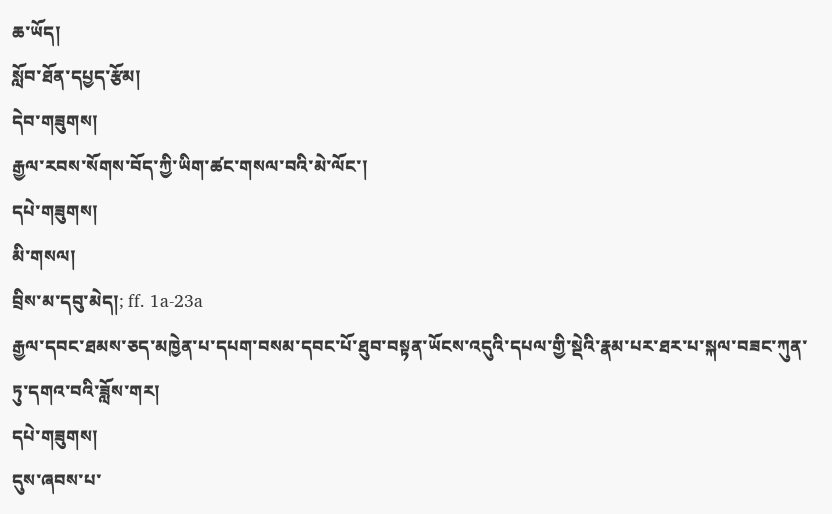ཆ་ཡོད།
སློབ་ཐོན་དཔྱད་རྩོམ།
དེབ་གཟུགས།
རྒྱལ་རབས་སོགས་བོད་ཀྱི་ཡིག་ཚང་གསལ་བའི་མེ་ལོང་།
དཔེ་གཟུགས།
མི་གསལ།
བྲིས་མ་དབུ་མེད།; ff. 1a-23a
རྒྱལ་དབང་ཐམས་ཅད་མཁྱེན་པ་དཔག་བསམ་དབང་པོ་ཐུབ་བསྟན་ཡོངས་འདུའི་དཔལ་གྱི་སྡེའི་རྣམ་པར་ཐར་པ་སྐལ་བཟང་ཀུན་ཏུ་དགའ་བའི་ཟློས་གར།
དཔེ་གཟུགས།
དུས་ཞབས་པ་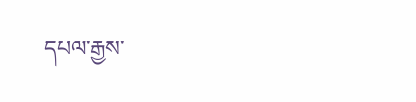དཔལ་རྒྱས་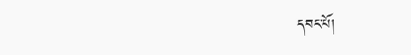དབང་པོ།